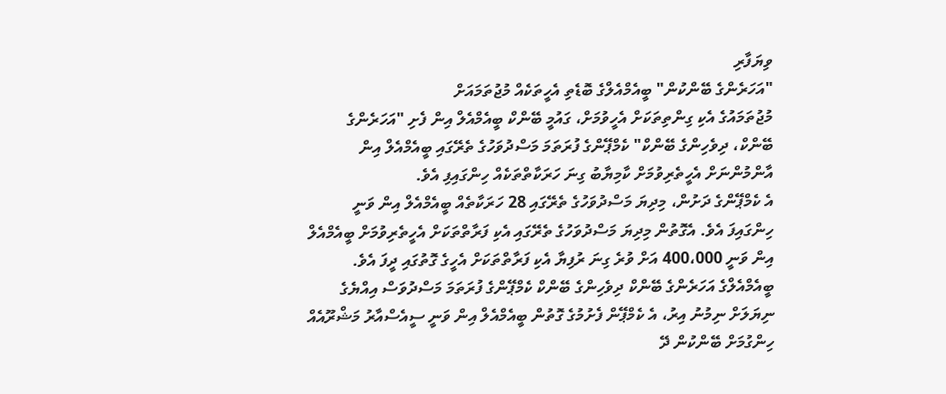ވިޔަފާރި
"އަހަރެންގެ ބޭންކުން" ބީއެމްއެލްގެ ބޮޑެތި އެހީތަކެއް މުޖުތަމައަށް
މުޖުތަމައުގެ އެކި ގިންތިތަކަށް އެހީވުމަށް، ގައުމީ ބޭންކް ބީއެމްއެލް އިން ފެށި "އަހަރެންގެ ބޭންކް، ދިވެހިންގެ ބޭންކް" ކެމްޕޭންގެ ފުރަތަމަ މަސްދުވަހުގެ ތެރޭގައި ބީއެމްއެލް އިން އާންމުންނަށް އެހީތެރިވުމަށް ކާމިޔާބު ގިނަ ހަރަކާތްތަކެއް ހިންގައިފި އެވެ.
އެ ކެމްޕޭންގެ ދަށުން، މިދިޔަ މަސްދުވަހުގެ ތެރޭގައި 28 ހަރަކާތެއް ބީއެމްއެލް އިން ވަނީ ހިންގައިފަ އެވެ. އެގޮތުން މިދިޔަ މަސްދުވަހުގެ ތެރޭގައި އެކި ފަރާތްތަކަށް އެހީތެރިވުމަށް ބީއެމްއެލް އިން ވަނީ 400،000 އަށް ވުރެ ގިނަ ރުފިޔާ އެކި ފަރާތްތަކަށް އެހީގެ ގޮތުގައި ދީފަ އެވެ.
ބީއެމްއެލްގެ އަހަރެންގެ ބޭންކް ދިވެހިންގެ ބޭންކް ކެމްޕޭންގެ ފުރަތަމަ މަސްދުވަސް އިއްޔެގެ ނިޔަލަށް ނިމުނު އިރު، އެ ކެމްޕޭން ފެށުމުގެ ގޮތުން ބީއެމްއެލް އިން ވަނީ ސީއެސްއާރު މަޝްރޫއެއް ހިންގުމަށް ބޭންކުން ދޭ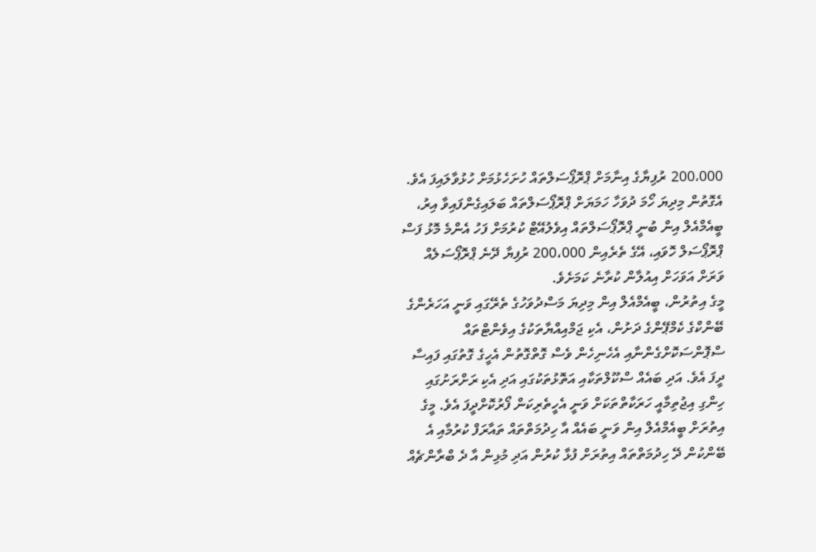200،000 ރުފިޔާގެ އިނާމަށް ޕްރޮޕޯސަލްތައް ހުށަހެޅުމަށް ހުޅުވާލައިފަ އެވެ. އެގޮތުން މިދިޔަ ހޯމަ ދުވަހާ ހަމަޔަށް ޕްރޮޕޯސަލްތައް ބަލައިގެންފައިވާ އިރު، ބީއެމްއެލް އިން ބުނީ ޕްރޮޕޯސަލްތައް އިވެލުއޭޓް ކުރުމަށް ފަހު އެންމެ މޮޅު ފަސް ޕްރޮޕޯސަލް ހޮވައި، އޭގެ ތެރެއިން 200،000 ރުފިޔާ ދޭނެ ޕްރޮޕޯސަލެއް ވަރަށް އަވަހަށް އިއުލާން ކުރާނެ ކަމަށެވެ.
މީގެ އިތުރުން، ބީއެމްއެލް އިން މިދިޔަ މަސްދުވަހުގެ ތެރޭގައި ވަނީ އަހަރެންގެ ބޭންކްގެ ކެމްޕޭންގެ ދަށުން، އެކި ޖަމްއިއްޔާތަކުގެ އިވެންޓްތައް ސްޕޮންސަކޮށްގެންނާއި އެހެނިހެން ވެސް ގޮތްގޮތުން އެހީގެ ގޮތުގައި ފައިސާ ދީފަ އެވެ. އަދި ބައެއް ސްކޫލްތަކާއި އަތޮޅުތަކުގައި އަދި އެކި ރަށްރަށުގައި ހިންގި އިޖުތިމާއީ ހަރަކާތްތަކަށް ވަނީ އެހީތެރިކަން ފޯރުކޮށްދީފަ އެވެ. މީގެ އިތުރަށް ބީއެމްއެލް އިން ވަނީ ބައެއް އާ ހިދުމަތްތައް ތައާރަފް ކުރުމާއި އެ ބޭންކުން ދޭ ހިދުމަތްތައް އިތުރަށް ފުޅާ ކުރުން އަދި މުޅިން އާ ދެ ބްރާންޗެއް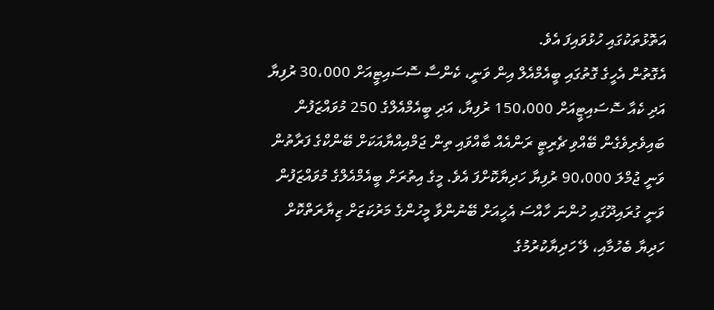އަތޮޅުތަކުގައި ހުޅުވައިފަ އެވެ.
އެގޮތުން އެހީގެ ގޮތުގައި ބީއެމްއެލް އިން ވަނީ، ކެންސާ ސޮސައިޓީއަށް 30،000 ރުފިޔާ އަދި ކެއާ ސޮސައިޓީއަށް 150،000 ރުފިޔާ، އަދި ބީއެމްއެލްގެ 250 މުވައްޒަފުން ބައިވެރިވެގެން ބޭއްވި ޗެރިޓީ ރަންއެއް ބާއްވައި ތިން ޖަމްއިއްޔާއަކަށް ބޭންކްގެ ފަރާތުން ވަނީ ޖުމްލަ 90،000 ރުފިޔާ ހަދިޔާކޮށްފަ އެވެ. މީގެ އިތުރަށް ބީއެމްއެލްގެ މުވައްޒަފުން ވަނީ ގުރައިދޫގައި ހުންނަ ހާއްސަ އެހީއަށް ބޭނުންވާ މީހުންގެ މަރުކަޒަށް ޒިޔާރަތްކޮށް ހަދިޔާ ބެހުމާއި، ލޭ ހަދިޔާކުރުމުގެ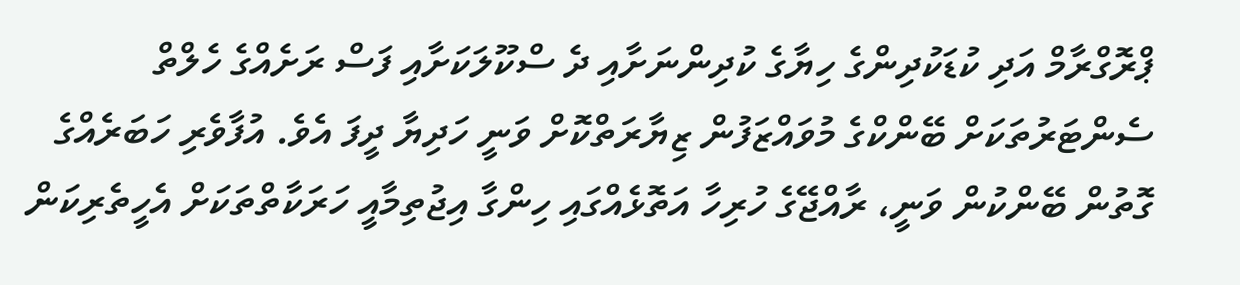ޕްރޮގްރާމް އަދި ކުޑަކުދިންގެ ހިޔާގެ ކުދިންނަށާއި ދެ ސްކޫލަކަށާއި ފަސް ރަށެއްގެ ހެލްތް ސެންޓަރުތަކަށް ބޭންކްގެ މުވައްޒަފުން ޒިޔާރަތްކޮށް ވަނީ ހަދިޔާ ދީފަ އެވެ. އުފާވެރި ހަބަރެއްގެ ގޮތުން ބޭންކުން ވަނީ، ރާއްޖޭގެ ހުރިހާ އަތޮޅެއްގައި ހިންގާ އިޖުތިމާއީ ހަރަކާތްތަކަށް އެހީތެރިކަން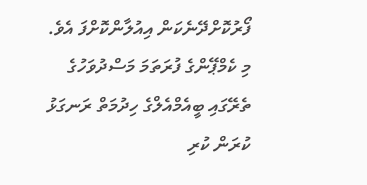ފޯރުކޮށްދޭނެކަން އިއުލާންކޮށްފަ އެވެ.
މި ކެމްޕޭންގެ ފުރަތަމަ މަސްދުވަހުގެ ތެރޭގައި ބީއެމްއެލްގެ ހިދުމަތް ރަނގަޅު ކުރަން ކުރި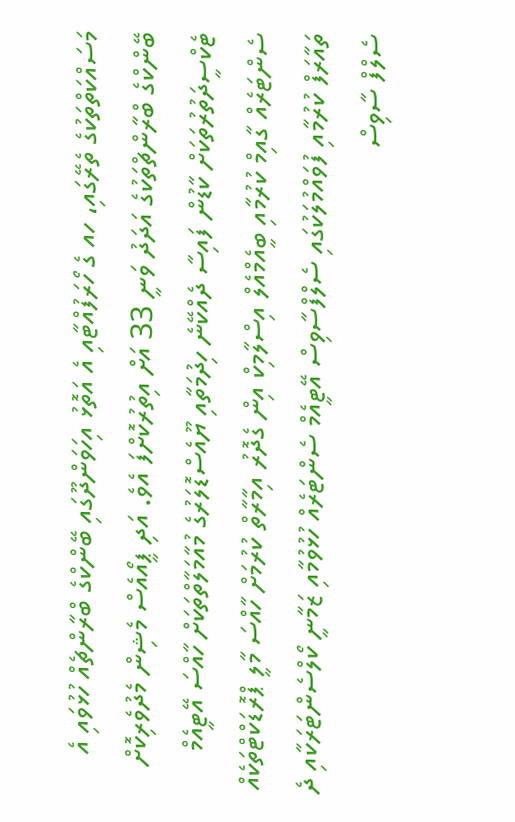މަސައްކަތްތަކުގެ ތެރޭގައި، ހއ ގެ ހޯރަފުއްޓާއި އެ އަތޮޅު އިހަވަންދޫގައި ބޭންކްގެ ބްރާންޗެއް ހުޅުވައި އެ ބޭންކްގެ ބްރާންޗްތަކުގެ އަދަދު ވަނީ 33 އަށް އިތުރުކޮށްފަ އެވެ. އަދި ޕީއޯއެސް މެޝިން މެދުވެރިކޮށް ޓެކްސީދަތުރުތަކަށް ކާޑުން ފައިސާ ދެއްކޭނެ ހިދުމަތާއި ޔޫއެސްޑޮލަރުގެ މުއާމަލާތްތަކަށް ހާއްސަ އޭޓީއެމް ސެންޓަރެއް ގާއިމް ކުރުމާއި ބީއެމްއެލް އިސްލާމިކް އިން ގެދޮރު އިމާރާތް ކުރުމަށް ހާއްސަ މާލީ ޕްރޮޑަކްޓްތަކެއް ތައާރަފް ކުރުމާއި ފުވައްމުލަކުގައި ސެލްފްސާވިސް އޭޓީއެމް ސެންޓަރެއް ހުޅުވުމާއި ޒަމާނީ ކޯލްސެންޓަރަކާއި ދެ ސެލްފް ސާވިސް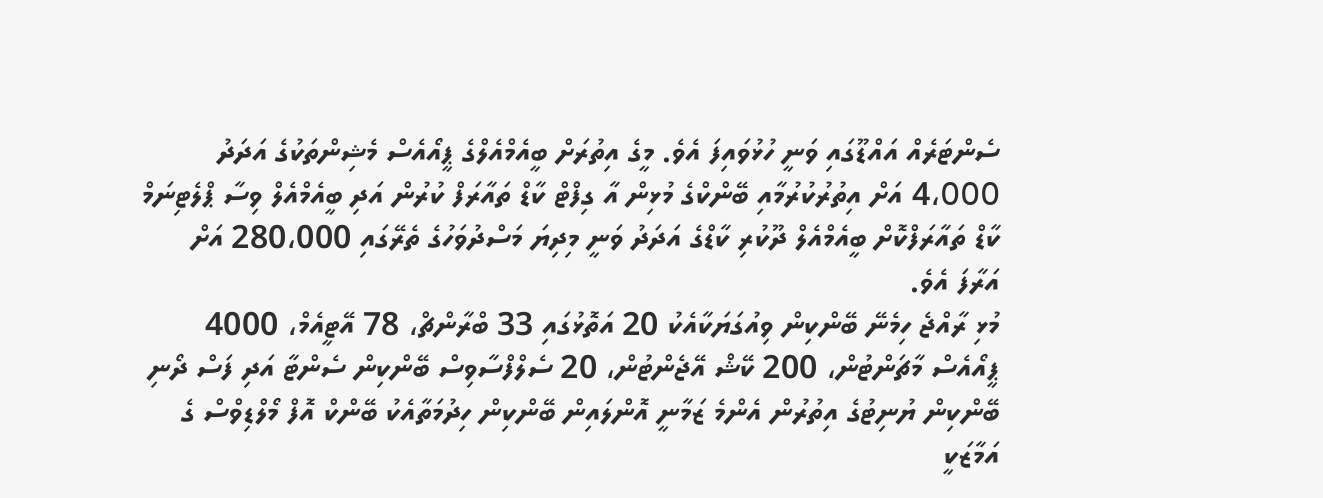ސެންޓަރެއް އައްޑޫގައި ވަނީ ހުޅުވައިފަ އެވެ. މީގެ އިތުރަށް ބީއެމްއެލްގެ ޕީއޯއެސް މެޝިންތަކުގެ އަދަދު 4،000 އަށް އިތުރުކުރުމާއި ބޭންކްގެ މުޅިން އާ ގިފްޓް ކާޑް ތައާރަފް ކުރުން އަދި ބީއެމްއެލް ވިސާ ޕްލެޓިނަމް ކާޑް ތައާރަފްކޮށް ބީއެމްއެލް ދޫކުރި ކާޑްގެ އަދަދު ވަނީ މިދިޔަ މަސްދުވަހުގެ ތެރޭގައި 280،000 އަށް އަރާފަ އެވެ.
މުޅި ރާއްޖެ ހިމެނޭ ބޭންކިން ވިއުގަޔަކާއެކު 20 އަތޮޅުގައި 33 ބްރާންޗް، 78 އޭޓީއެމް، 4000 ޕީއޯއެސް މާޗަންޓުން، 200 ކޭޝް އޭޖެންޓުން، 20 ސެލްފްސާވިސް ބޭންކިން ސެންޓާ އަދި ފަސް ދޯނި ބޭންކިން ޔުނިޓުގެ އިތުރުން އެންމެ ޒަމާނީ އޮންލައިން ބޭންކިން ހިދުމަތާއެކު ބޭންކް އޮފް މޯލްޑިވްސް ގެ އަމާޒަކީ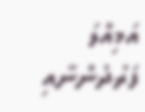އަމިއްލަ ފަރުދުންނާއި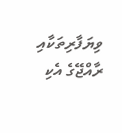ވިޔަފާރިތަކާއި ރާއްޖޭގެ އެކި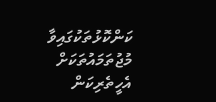ކަންކޮޅުތަކުގައިވާ މުޖުތަމައުތަކަށް އެހީތެރިކަން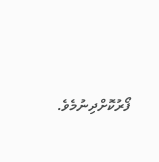ފޯރުކޮށްދިނުމެވެ.